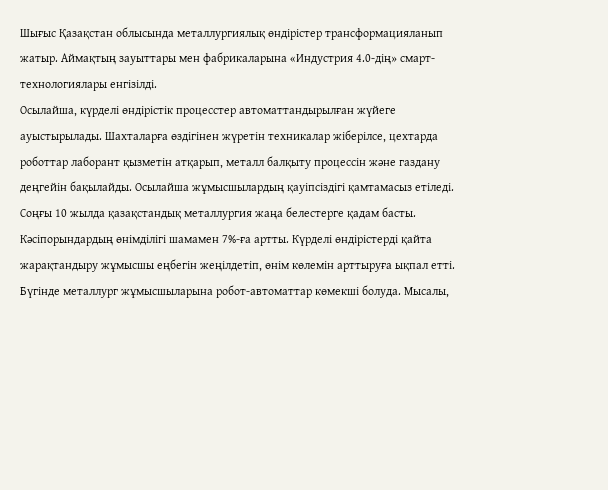Шығыс Қазақстан облысында металлургиялық өндірістер трансформацияланып жатыр. Аймақтың зауыттары мен фабрикаларына «Индустрия 4.0-дің» смарт-технологиялары енгізілді.
Осылайша, күрделі өндірістік процесстер автоматтандырылған жүйеге ауыстырылады. Шахталарға өздігінен жүретін техникалар жіберілсе, цехтарда роботтар лаборант қызметін атқарып, металл балқыту процессін және газдану деңгейін бақылайды. Осылайша жұмысшылардың қауіпсіздігі қамтамасыз етіледі.
Соңғы 10 жылда қазақстандық металлургия жаңа белестерге қадам басты. Кәсіпорындардың өнімділігі шамамен 7%-ға артты. Күрделі өндірістерді қайта жарақтандыру жұмысшы еңбегін жеңілдетіп, өнім көлемін арттыруға ықпал етті. Бүгінде металлург жұмысшыларына робот-автоматтар көмекші болуда. Мысалы,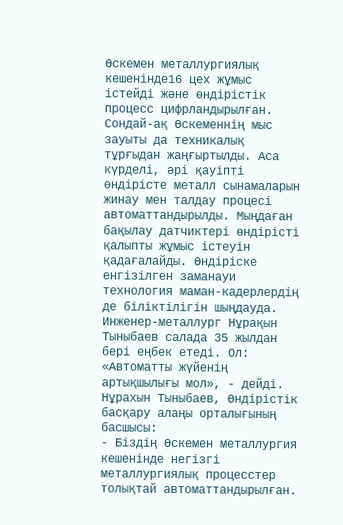Өскемен металлургиялық кешенінде16 цех жұмыс істейді және өндірістік процесс цифрландырылған. Сондай-ақ Өскеменнің мыс зауыты да техникалық тұрғыдан жаңғыртылды. Аса күрделі, әрі қауіпті өндірісте металл сынамаларын жинау мен талдау процесі автоматтандырылды. Мыңдаған бақылау датчиктері өндірісті қалыпты жұмыс істеуін қадағалайды. Өндіріске енгізілген заманауи технология маман-кадерлердің де біліктілігін шыңдауда. Инженер-металлург Нұрақын Тыныбаев салада 35 жылдан бері еңбек етеді. Ол: «Автоматты жүйенің артықшылығы мол», - дейді.
Нұрахын Тыныбаев, Өндірістік басқару алаңы орталығының басшысы:
- Біздің Өскемен металлургия кешенінде негізгі металлургиялық процесстер толықтай автоматтандырылған.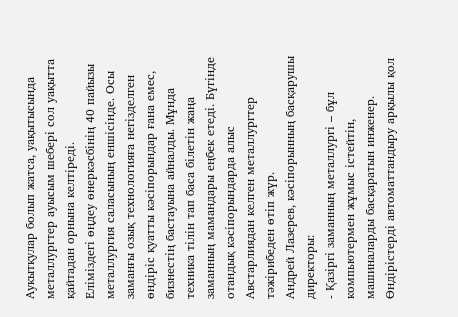Аукытқулар болып жатса, уақытысында металлургтер ауысым шебері сол уақытта қайтадан орнына келтіреді.
Еліміздегі өңдеу өнеркәсбінің 40 пайызы металлургия саласының еншісінде. Осы заманғы озық технологияға негізделген өндіріс қуатты кәсіпорындар ғана емес, бизнестің бастауына айналды. Мұнда техника тілін тап баса білетін жаңа заманның мамандары еңбек етеді. Бүгінде отандық кәсіпорындарда алыс Австарлиядан келген металлургтер тәжірибеден өтіп жүр.
Андрей Лазерев, кәсіпорынның басқарушы директоры:
- Қазіргі заманның металлургі – бұл компьютермен жұмыс істейтін, машиналарды басқаратын инженер. Өндірістерді автоматтандыру арқылы қол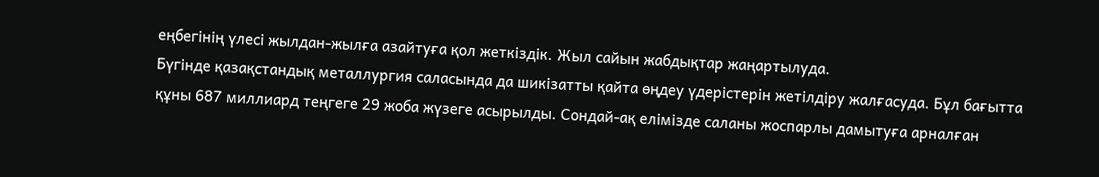еңбегінің үлесі жылдан-жылға азайтуға қол жеткіздік. Жыл сайын жабдықтар жаңартылуда.
Бүгінде қазақстандық металлургия саласында да шикізатты қайта өңдеу үдерістерін жетілдіру жалғасуда. Бұл бағытта құны 687 миллиард теңгеге 29 жоба жүзеге асырылды. Сондай-ақ елімізде саланы жоспарлы дамытуға арналған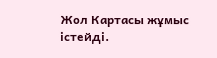Жол Картасы жұмыс істейді.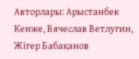Авторлары: Арыстанбек Кенже, Вячеслав Ветлугин, Жігер Бабақанов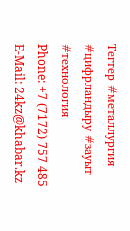Тегтер #металлургия #цифрландыру #зауыт #технология
Phone: +7 (7172) 757 485
E-Mail: 24kz@khabar.kz